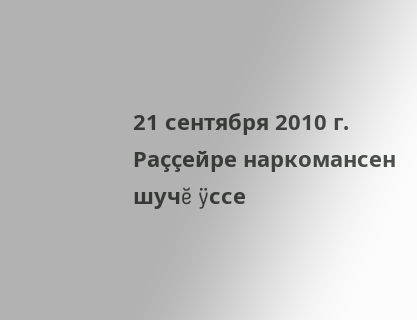21 сентября 2010 г.
Раççейре наркомансен шучĕ ÿссе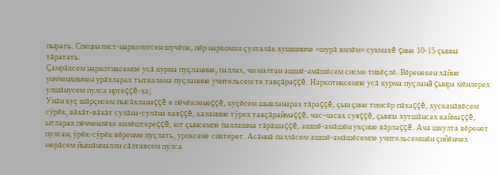пырать. Специалист-наркологсен шучĕпе, пĕр наркоман çулталăк хушшинче «шурă вилĕм» сукмакĕ çине 10-15 çынна тăратать.
Çамрăксем наркотиксемпе усă курма пуçланине, паллах, чи малтан ашшĕ-амăшĕсем сисме тивĕçлĕ. Вĕренекен хăйне унчченхинчен урăхларах тыткалама пуçланине учительсем те тавçăраççĕ. Наркотиксемпе усă курма пуçланă çынра мĕнлерех улшăнусем пулса иртеççĕ-ха;
Унăн куç шăрçисем пысăкланаççĕ е пĕчĕкленеççĕ, куçĕсем шывланарах тăраççĕ, çын çине тимсĕр пăхаççĕ, хусканăвĕсем сÿрĕк, вăхăт-вăхăт сулăна-сулăна каяççĕ, каланине тÿрех тавçăраймаççĕ, час-часах суяççĕ, çынпа хутшăнсах каймаççĕ, ытларах пĕчченлĕхе килĕштереççĕ, ют çынсемпе паллашма тăрăшаççĕ, ашшĕ-амăшĕн укçине вăрлаççĕ. Ача шкулта вĕренет пулсан, ÿрĕк-сÿрĕк вĕренме пуçлать, уроксене сиктерет. Асăннă паллăсем ашшĕ-амăшĕсемпе учительсемшĕн çийĕнчех мерăсем йышăнмалли сăлтавсем пулса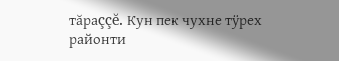тăраççĕ. Кун пек чухне тÿрех районти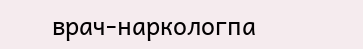врач-наркологпа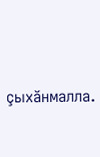çыхăнмалла.